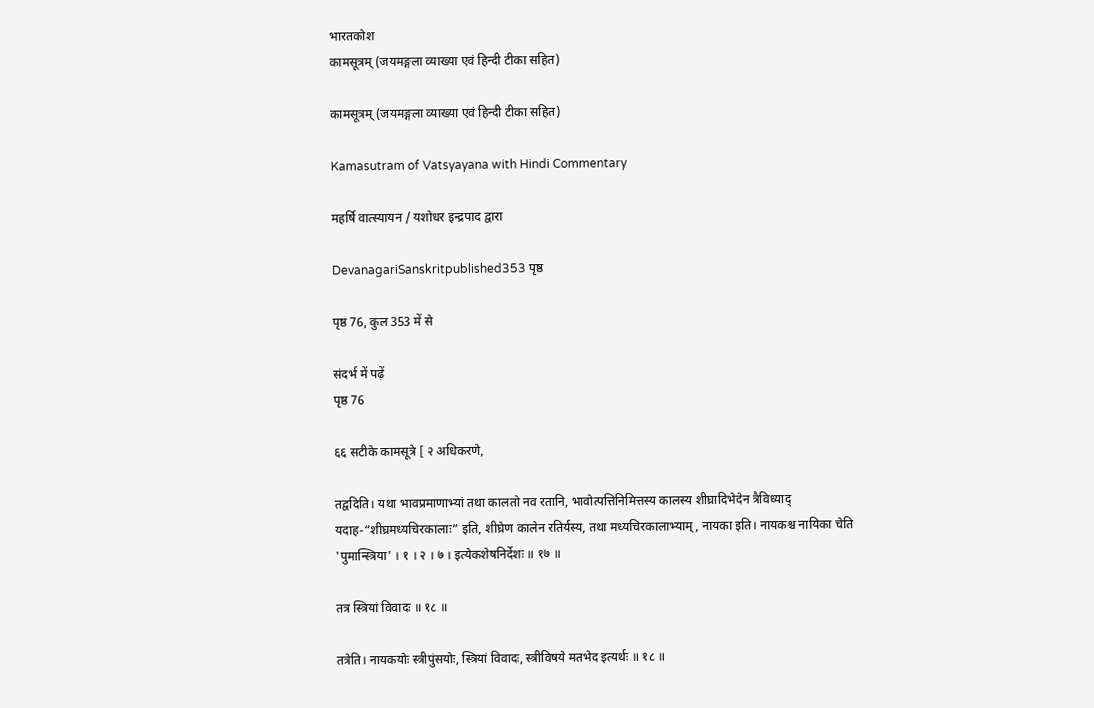भारतकोश
कामसूत्रम् (जयमङ्गला व्याख्या एवं हिन्दी टीका सहित)

कामसूत्रम् (जयमङ्गला व्याख्या एवं हिन्दी टीका सहित)

Kamasutram of Vatsyayana with Hindi Commentary

महर्षि वात्स्यायन / यशोधर इन्द्रपाद द्वारा

DevanagariSanskritpublished353 पृष्ठ

पृष्ठ 76, कुल 353 में से

संदर्भ में पढ़ें
पृष्ठ 76

६६ सटीके कामसूत्रे [ २ अधिकरणे,

तद्वदिति। यथा भावप्रमाणाभ्यां तथा कालतो नव रतानि, भावोत्पत्तिनिमित्तस्य कालस्य शीघ्रादिभेदेन त्रैविध्याद् यदाह-“शीघ्रमध्यचिरकालाः” इति, शीघ्रेण कालेन रतिर्यस्य, तथा मध्यचिरकालाभ्याम्, नायका इति। नायकश्च नायिका चेति 'पुमान्स्त्रिया' । १ । २ । ७ । इत्येकशेषनिर्देशः ॥ १७ ॥

तत्र स्त्रियां विवादः ॥ १८ ॥

तत्रेति। नायकयोः स्त्रीपुंसयोः, स्त्रियां विवादः, स्त्रीविषये मतभेद इत्यर्थः ॥ १८ ॥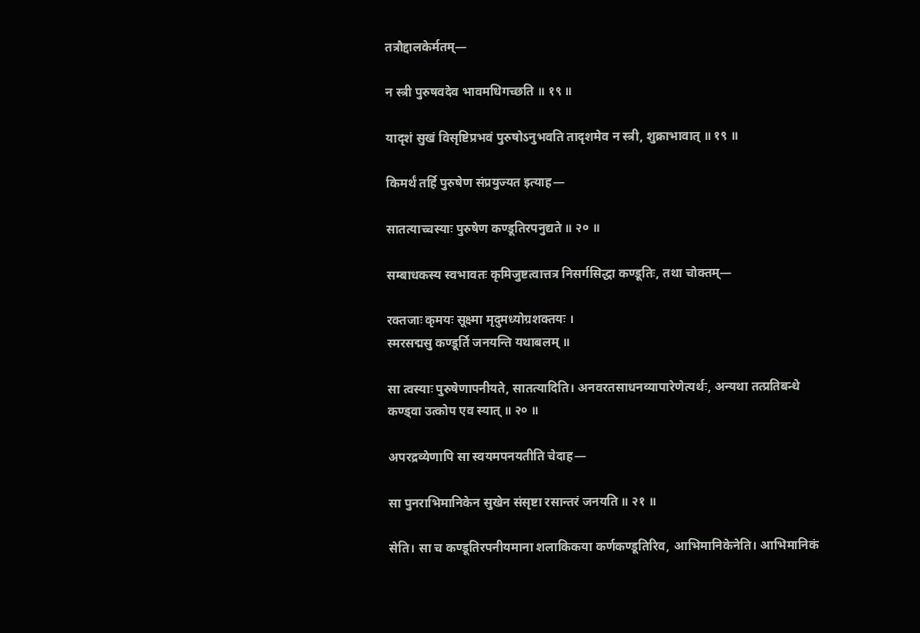तत्रौद्दालकेर्मतम्—

न स्त्री पुरुषवदेव भावमधिगच्छति ॥ १९ ॥

यादृशं सुखं विसृष्टिप्रभवं पुरुषोऽनुभवति तादृशमेव न स्त्री, शुक्राभावात् ॥ १९ ॥

किमर्थं तर्हि पुरुषेण संप्रयुज्यत इत्याह—

सातत्याच्चस्याः पुरुषेण कण्डूतिरपनुद्यते ॥ २० ॥

सम्बाधकस्य स्वभावतः कृमिजुष्टत्वात्तत्र निसर्गसिद्धा कण्डूतिः, तथा चोक्तम्—

रक्तजाः कृमयः सूक्ष्मा मृदुमध्योग्रशक्तयः ।
स्मरसद्मसु कण्डूर्ति जनयन्ति यथाबलम् ॥

सा त्वस्याः पुरुषेणापनीयते, सातत्यादिति। अनवरतसाधनव्यापारेणेत्यर्थः, अन्यथा तत्प्रतिबन्धे कण्ड्वा उत्कोप एव स्यात् ॥ २० ॥

अपरद्रव्येणापि सा स्वयमपनयतीति चेदाह—

सा पुनराभिमानिकेन सुखेन संसृष्टा रसान्तरं जनयति ॥ २१ ॥

सेति। सा च कण्डूतिरपनीयमाना शलाकिकया कर्णकण्डूतिरिव, आभिमानिकेनेति। आभिमानिकं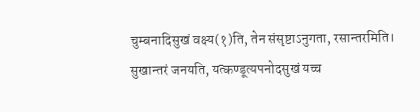चुम्बनादिसुखं वक्ष्य(१)ति, तेन संसृष्टाऽनुगता, रसान्तरमिति। सुखान्तरं जनयति, यत्कण्डूत्यपनोदसुखं यच्च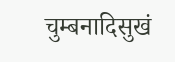चुम्बनादिसुखं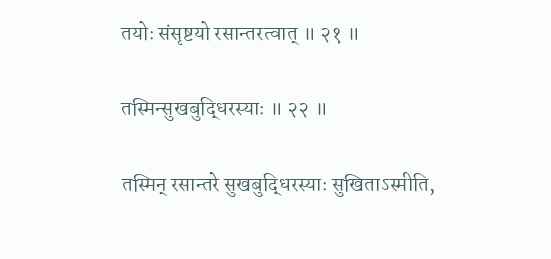तयोः संसृष्टयो रसान्तरत्वात् ॥ २१ ॥

तस्मिन्सुखबुद्धिरस्याः ॥ २२ ॥

तस्मिन् रसान्तरे सुखबुद्धिरस्याः सुखिताऽस्मीति,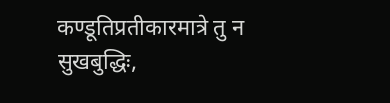कण्डूतिप्रतीकारमात्रे तु न सुखबुद्धिः,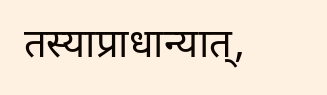तस्याप्राधान्यात्,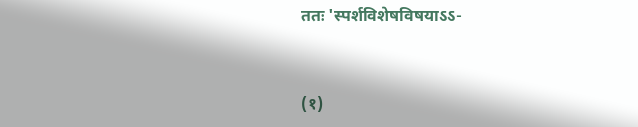ततः 'स्पर्शविशेषविषयाऽऽ-


(१)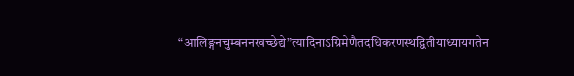“आलिङ्गनचुम्बननखच्छेद्ये”त्यादिनाऽग्रिमेणैतदधिकरणस्थद्वितीयाध्यायगतेन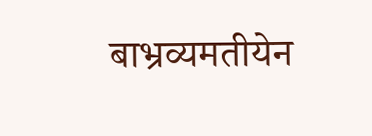बाभ्रव्यमतीयेन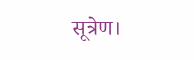सूत्रेण।